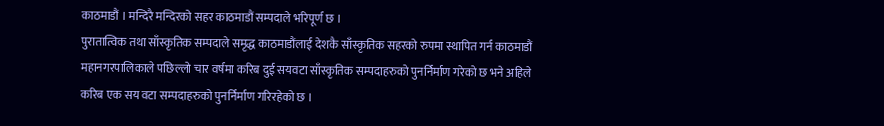काठमाडौं । मन्दिरै मन्दिरको सहर काठमाडौं सम्पदाले भरिपूर्ण छ ।
पुरातात्विक तथा साँस्कृतिक सम्पदाले समृद्ध काठमाडौंलाई देशकै साँस्कृतिक सहरको रुपमा स्थापित गर्न काठमाडौं महानगरपालिकाले पछिल्लो चार वर्षमा करिब दुई सयवटा साँस्कृतिक सम्पदाहरुको पुनर्निर्माण गरेको छ भने अहिले करिब एक सय वटा सम्पदाहरुको पुनर्निर्माण गरिरहेको छ ।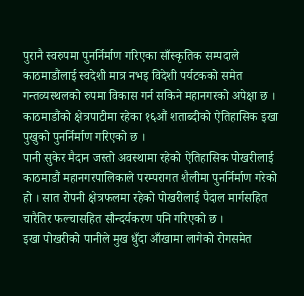पुरानै स्वरुपमा पुनर्निर्माण गरिएका साँस्कृतिक सम्पदाले काठमाडौंलाई स्वदेशी मात्र नभइ विदेशी पर्यटकको समेत गन्तव्यस्थलको रुपमा विकास गर्न सकिने महानगरको अपेक्षा छ । काठमाडौंको क्षेत्रपाटीमा रहेका १६औं शताब्दीको ऐतिहासिक इखा पुखुको पुनर्निर्माण गरिएको छ ।
पानी सुकेर मैदान जस्तो अवस्थामा रहेको ऐतिहासिक पोखरीलाई काठमाडौं महानगरपालिकाले परम्परागत शैलीमा पुनर्निर्माण गरेको हो । सात रोपनी क्षेत्रफलमा रहेको पोखरीलाई पैदाल मार्गसहित चारैतिर फल्चासहित सौन्दर्यकरण पनि गरिएको छ ।
इखा पोखरीको पानीले मुख धुँदा आँखामा लागेको रोगसमेत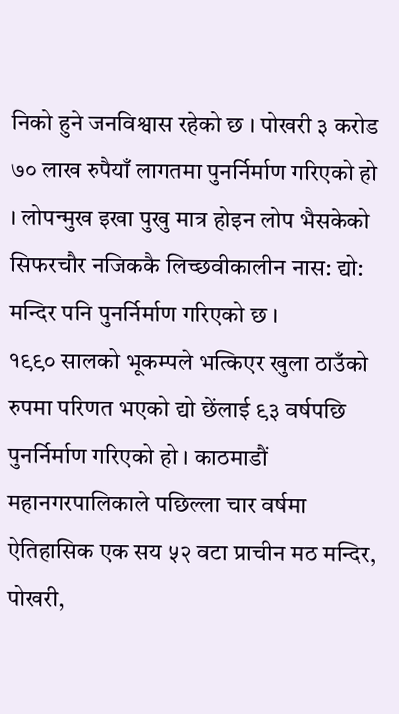निको हुने जनविश्वास रहेको छ । पोखरी ३ करोड ७० लाख रुपैयाँ लागतमा पुनर्निर्माण गरिएको हो । लोपन्मुख इखा पुखु मात्र होइन लोप भैसकेको सिफरचौर नजिककै लिच्छवीकालीन नास: द्यो: मन्दिर पनि पुनर्निर्माण गरिएको छ ।
१९९० सालको भूकम्पले भत्किएर खुला ठाउँको रुपमा परिणत भएको द्यो छेंलाई ९३ वर्षपछि पुनर्निर्माण गरिएको हो । काठमाडौं महानगरपालिकाले पछिल्ला चार वर्षमा ऐतिहासिक एक सय ५२ वटा प्राचीन मठ मन्दिर, पोखरी,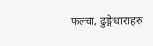फल्चा, ढुङ्गेधाराहरु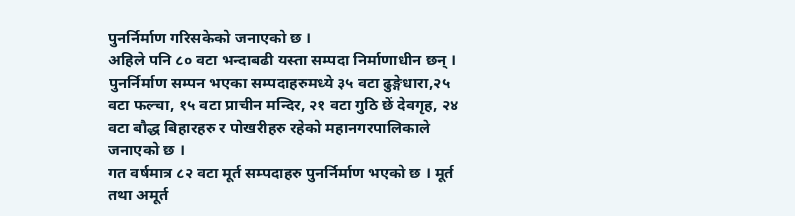पुनर्निर्माण गरिसकेको जनाएको छ ।
अहिले पनि ८० वटा भन्दाबढी यस्ता सम्पदा निर्माणाधीन छन् । पुनर्निर्माण सम्पन भएका सम्पदाहरुमध्ये ३५ वटा ढुङ्गेधारा,२५ वटा फल्चा, १५ वटा प्राचीन मन्दिर, २१ वटा गुठि छें देवगृह, २४ वटा बौद्ध बिहारहरु र पोखरीहरु रहेको महानगरपालिकाले जनाएको छ ।
गत वर्षमात्र ८२ वटा मूर्त सम्पदाहरु पुनर्निर्माण भएको छ । मूर्त तथा अमूर्त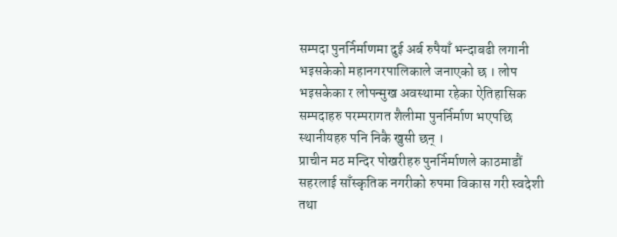सम्पदा पुनर्निर्माणमा दुई अर्ब रुपैयाँ भन्दाबढी लगानी भइसकेको महानगरपालिकाले जनाएको छ । लोप भइसकेका र लोपन्मुख अवस्थामा रहेका ऐतिहासिक सम्पदाहरु परम्परागत शैलीमा पुनर्निर्माण भएपछि स्थानीयहरु पनि निकै खुसी छन् ।
प्राचीन मठ मन्दिर पोखरीहरु पुनर्निर्माणले काठमाडौं सहरलाई साँस्कृतिक नगरीको रुपमा विकास गरी स्वदेशी तथा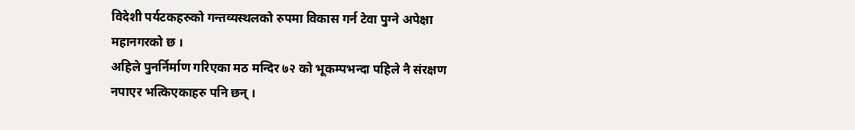विदेशी पर्यटकहरुको गन्तव्यस्थलको रुपमा विकास गर्न टेवा पुग्ने अपेक्षा महानगरको छ ।
अहिले पुनर्निर्माण गरिएका मठ मन्दिर ७२ को भूकम्पभन्दा पहिले नै संरक्षण नपाएर भत्किएकाहरु पनि छन् ।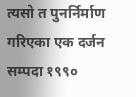त्यसो त पुनर्निर्माण गरिएका एक दर्जन सम्पदा १९९०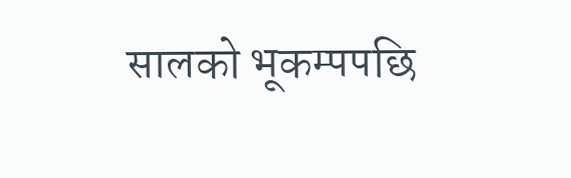सालको भूकम्पपछि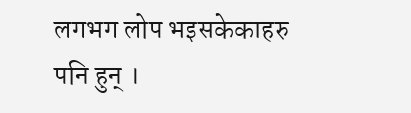लगभग लोप भइसकेकाहरु पनि हुन् ।